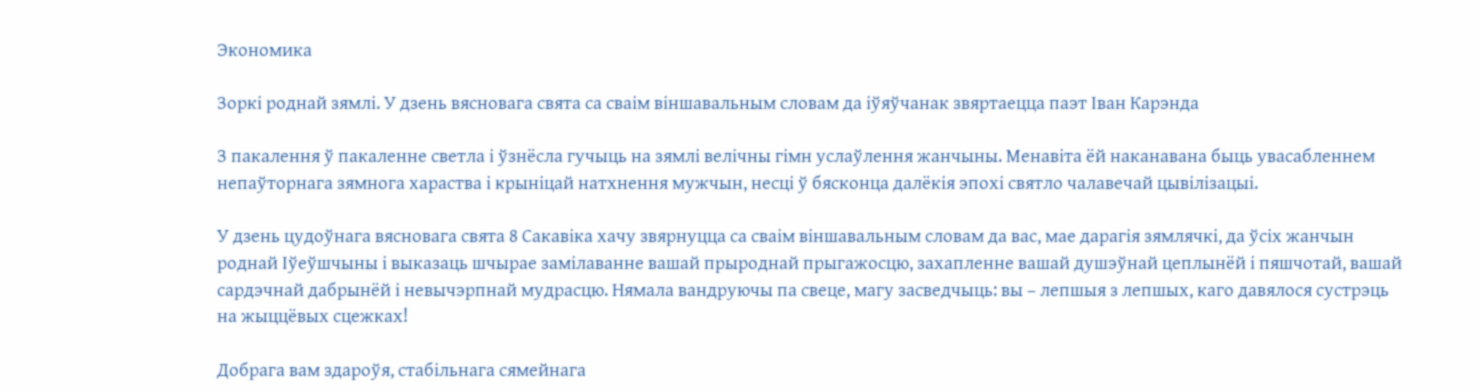Экономика

Зоркі роднай зямлі. У дзень вясновага свята са сваім віншавальным словам да іўяўчанак звяртаецца паэт Іван Карэнда

З пакалення ў пакаленне светла і ўзнёсла гучыць на зямлі велічны гімн услаўлення жанчыны. Менавіта ёй наканавана быць увасабленнем непаўторнага зямнога хараства і крыніцай натхнення мужчын, несці ў бясконца далёкія эпохі святло чалавечай цывілізацыі.

У дзень цудоўнага вясновага свята 8 Сакавіка хачу звярнуцца са сваім віншавальным словам да вас, мае дарагія зямлячкі, да ўсіх жанчын роднай Іўеўшчыны і выказаць шчырае замілаванне вашай прыроднай прыгажосцю, захапленне вашай душэўнай цеплынёй і пяшчотай, вашай сардэчнай дабрынёй і невычэрпнай мудрасцю. Нямала вандруючы па свеце, магу засведчыць: вы – лепшыя з лепшых, каго давялося сустрэць на жыццёвых сцежках!

Добрага вам здароўя, стабільнага сямейнага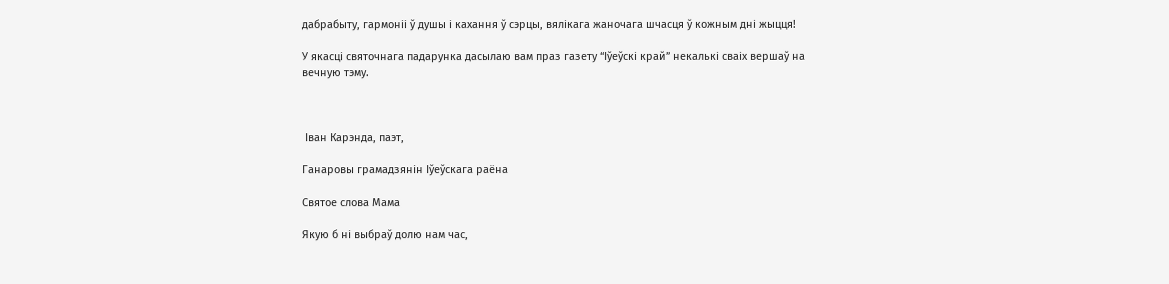дабрабыту, гармоніі ў душы і кахання ў сэрцы, вялікага жаночага шчасця ў кожным дні жыцця!

У якасці святочнага падарунка дасылаю вам праз газету “Іўеўскі край” некалькі сваіх вершаў на вечную тэму.



 Іван Карэнда, паэт,

Ганаровы грамадзянін Іўеўскага раёна

Святое слова Мама

Якую б ні выбраў долю нам час,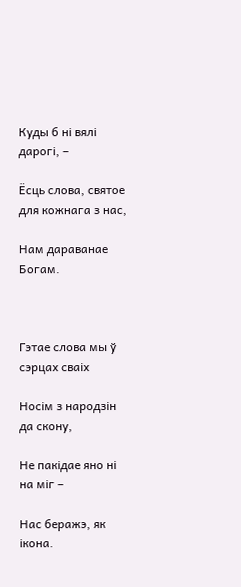Куды б ні вялі дарогі, –

Ёсць слова, святое для кожнага з нас,

Нам дараванае Богам.



Гэтае слова мы ў сэрцах сваіх

Носім з народзін да скону,

Не пакідае яно ні на міг –

Нас беражэ, як ікона.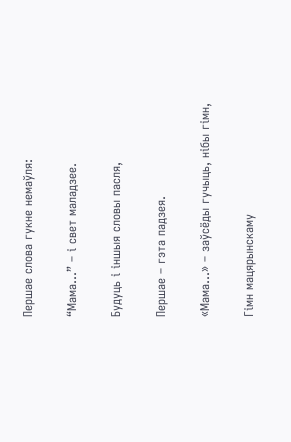Першае слова гукне немаўля:

“Мама…” – і свет маладзее.

Будуць і іншыя словы пасля,

Першае – гэта падзея.

«Мама…» – заўсёды гучыць, нібы гімн,

Гімн мацярынскаму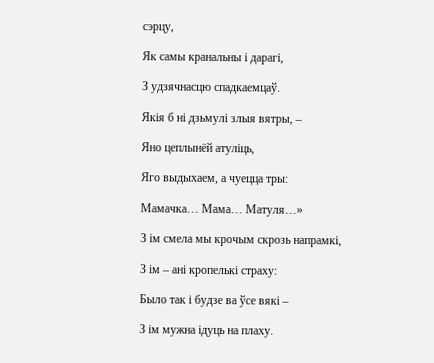сэрцу,

Як самы кранальны і дарагі,

З удзячнасцю спадкаемцаў.

Якія б ні дзьмулі злыя вятры, –

Яно цеплынёй атуліць,

Яго выдыхаем, а чуецца тры:

Мамачка… Мама… Матуля…»

З ім смела мы крочым скрозь напрамкі,

З ім – ані кропелькі страху:

Было так і будзе ва ўсе вякі –

З ім мужна ідуць на плаху.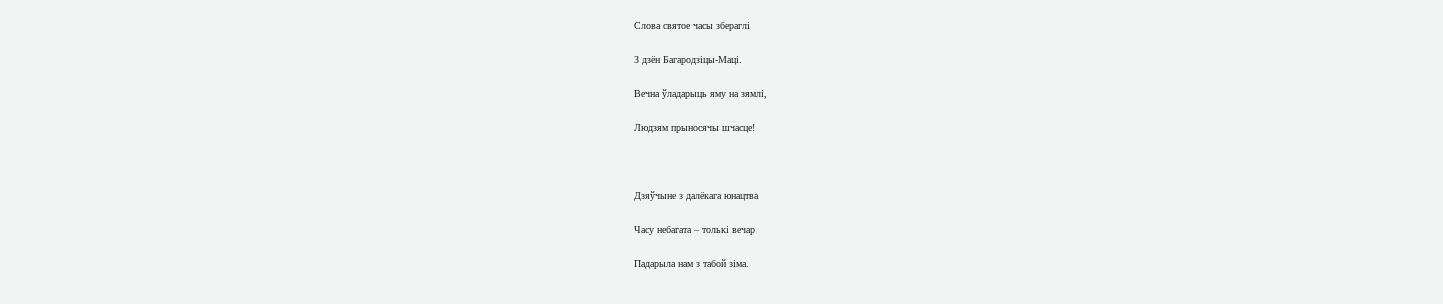Слова святое часы збераглі

З дзён Багародзіцы-Маці.

Вечна ўладарыць яму на зямлі,

Людзям прыносячы шчасце!



Дзяўчыне з далёкага юнацтва

Часу небагата – толькі вечар

Падарыла нам з табой зіма.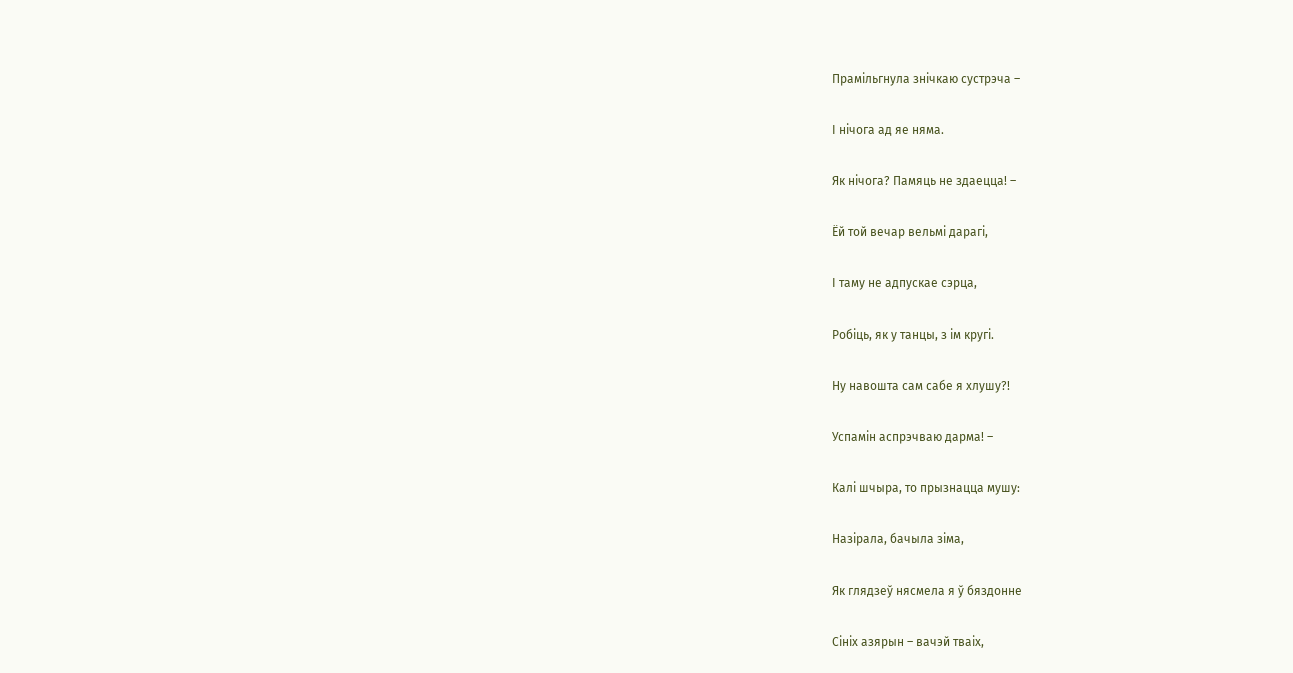Прамільгнула знічкаю сустрэча –

І нічога ад яе няма.

Як нічога? Памяць не здаецца! –

Ёй той вечар вельмі дарагі,

І таму не адпускае сэрца,

Робіць, як у танцы, з ім кругі.

Ну навошта сам сабе я хлушу?!

Успамін аспрэчваю дарма! –

Калі шчыра, то прызнацца мушу:

Назірала, бачыла зіма,

Як глядзеў нясмела я ў бяздонне

Сініх азярын – вачэй тваіх,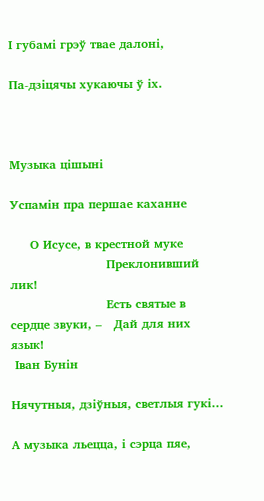І губамі грэў твае далоні,

Па-дзіцячы хукаючы ў іх.



Музыка цішыні

Успамін пра першае каханне

     О Исусе, в крестной муке
                        Преклонивший лик!
                        Есть святые в сердце звуки, –   Дай для них язык!
 Іван Бунін

Нячутныя, дзіўныя, светлыя гукі…

А музыка льецца, і сэрца пяе,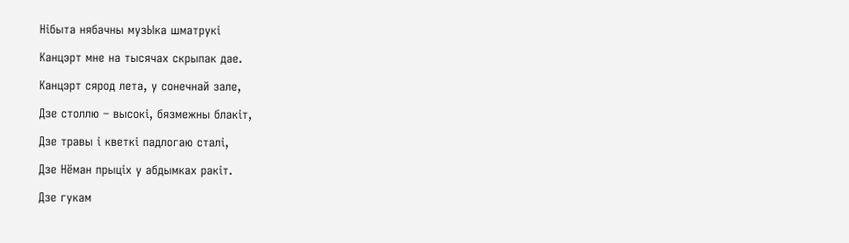Нібыта нябачны музЫка шматрукі

Канцэрт мне на тысячах скрыпак дае.

Канцэрт сярод лета, у сонечнай зале,

Дзе столлю – высокі, бязмежны блакіт,

Дзе травы і кветкі падлогаю сталі,

Дзе Нёман прыціх у абдымках ракіт.

Дзе гукам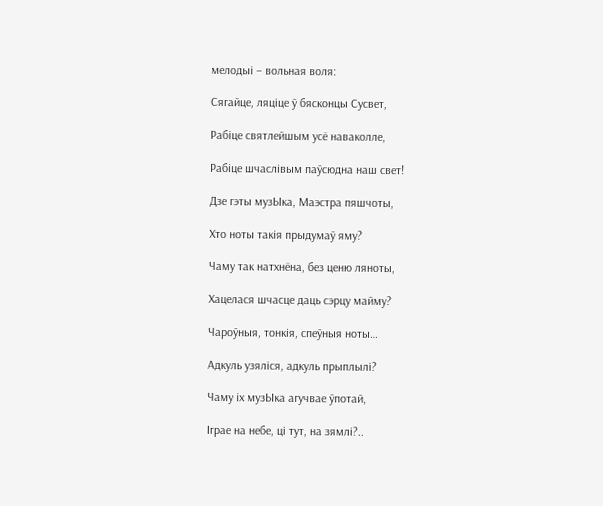мелодыі – вольная воля:

Сягайце, ляціце ў бясконцы Сусвет,

Рабіце святлейшым усё наваколле,

Рабіце шчаслівым паўсюдна наш свет!

Дзе гэты музЫка, Маэстра пяшчоты,

Хто ноты такія прыдумаў яму?

Чаму так натхнёна, без ценю ляноты,

Хацелася шчасце даць сэрцу майму?

Чароўныя, тонкія, спеўныя ноты…

Адкуль узяліся, адкуль прыплылі?

Чаму іх музЫка агучвае ўпотай,

Іграе на небе, ці тут, на зямлі?..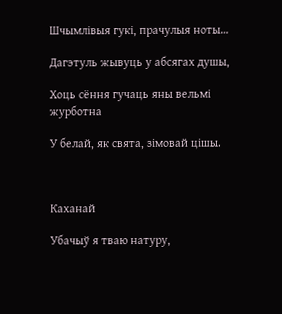Шчымлівыя гукі, прачулыя ноты…

Дагэтуль жывуць у абсягах душы,

Хоць сёння гучаць яны вельмі журботна

У белай, як свята, зімовай цішы.



Каханай

Убачыў я тваю натуру,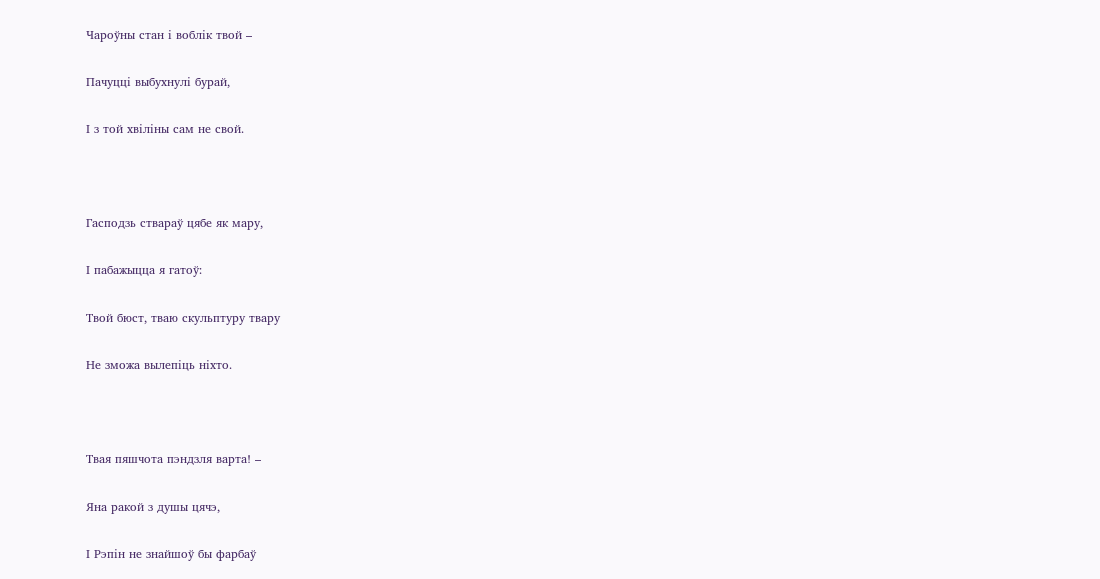Чароўны стан і воблік твой –

Пачуцці выбухнулі бурай,

І з той хвіліны сам не свой.



Гасподзь ствараў цябе як мару,

І пабажыцца я гатоў:

Твой бюст, тваю скульптуру твару

Не зможа вылепіць ніхто.



Твая пяшчота пэндзля варта! –

Яна ракой з душы цячэ,

І Рэпін не знайшоў бы фарбаў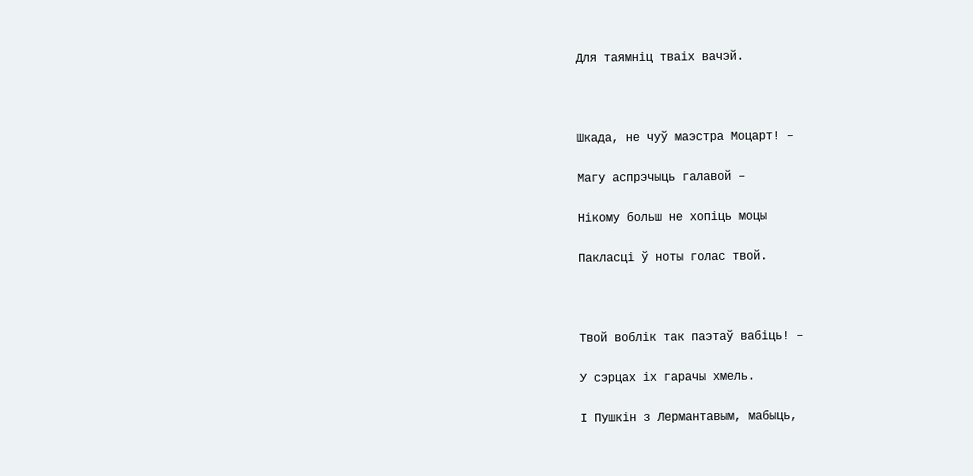Для таямніц тваіх вачэй.



Шкада, не чуў маэстра Моцарт! –

Магу аспрэчыць галавой –

Нікому больш не хопіць моцы

Пакласці ў ноты голас твой.



Твой воблік так паэтаў вабіць! –

У сэрцах іх гарачы хмель.

І Пушкін з Лермантавым, мабыць,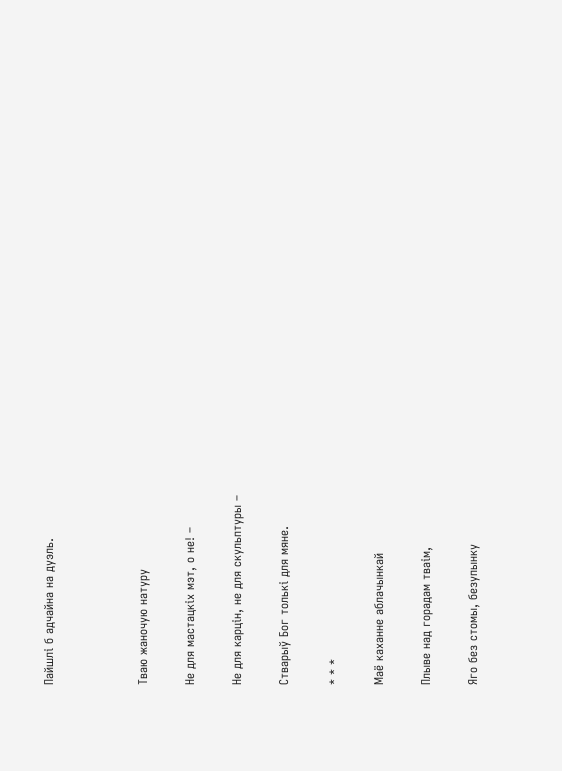Пайшлі б адчайна на дуэль.



Тваю жаночую натуру

Не для мастацкіх мэт, о не! –

Не для карцін, не для скульптуры –

Стварыў Бог толькі для мяне.

* * *

Маё каханне аблачынкай

Плыве над горадам тваім,

Яго без стомы, безупынку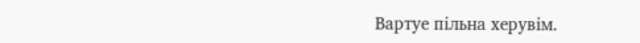Вартуе пільна херувім.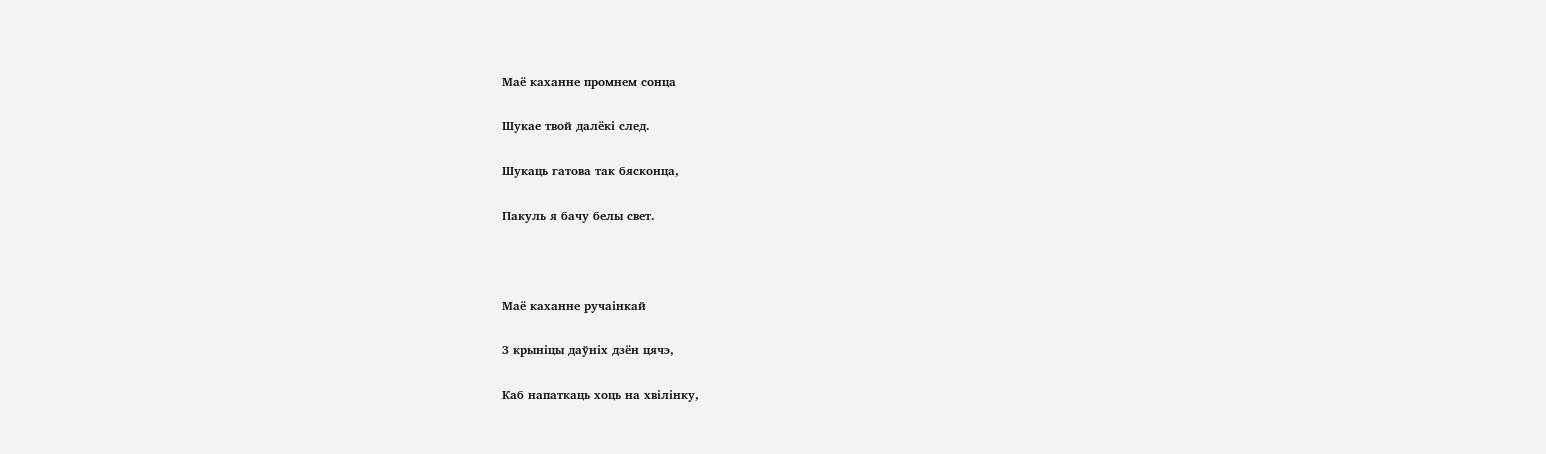Маё каханне промнем сонца

Шукае твой далёкі след.

Шукаць гатова так бясконца,

Пакуль я бачу белы свет.



Маё каханне ручаінкай

З крыніцы даўніх дзён цячэ,

Каб напаткаць хоць на хвілінку,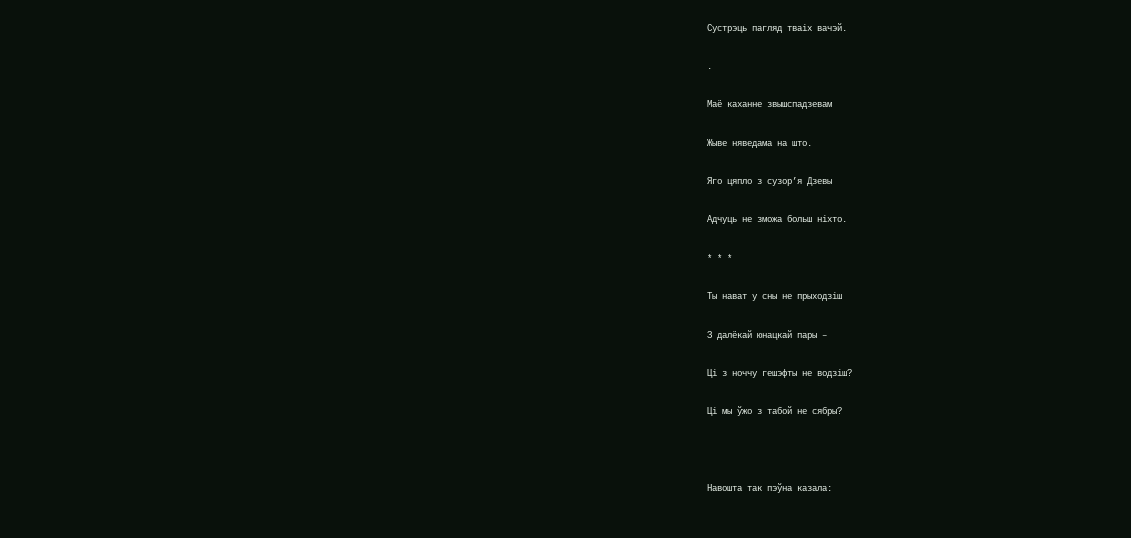Сустрэць пагляд тваіх вачэй.

.

Маё каханне звышспадзевам

Жыве няведама на што.

Яго цяпло з сузор’я Дзевы

Адчуць не зможа больш ніхто.

* * *

Ты нават у сны не прыходзіш

З далёкай юнацкай пары –

Ці з ноччу гешэфты не водзіш?

Ці мы ўжо з табой не сябры?



Навошта так пэўна казала: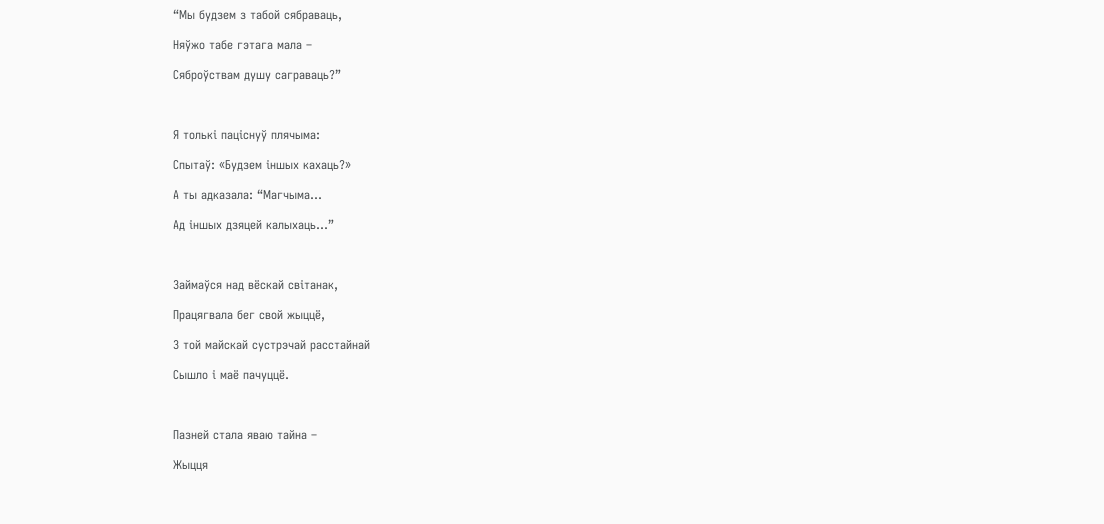“Мы будзем з табой сябраваць,

Няўжо табе гэтага мала –

Сяброўствам душу саграваць?”



Я толькі паціснуў плячыма:

Спытаў: «Будзем іншых кахаць?»

А ты адказала: “Магчыма…

Ад іншых дзяцей калыхаць…”



Займаўся над вёскай світанак,

Працягвала бег свой жыццё,

З той майскай сустрэчай расстайнай

Сышло і маё пачуццё.



Пазней стала яваю тайна –

Жыцця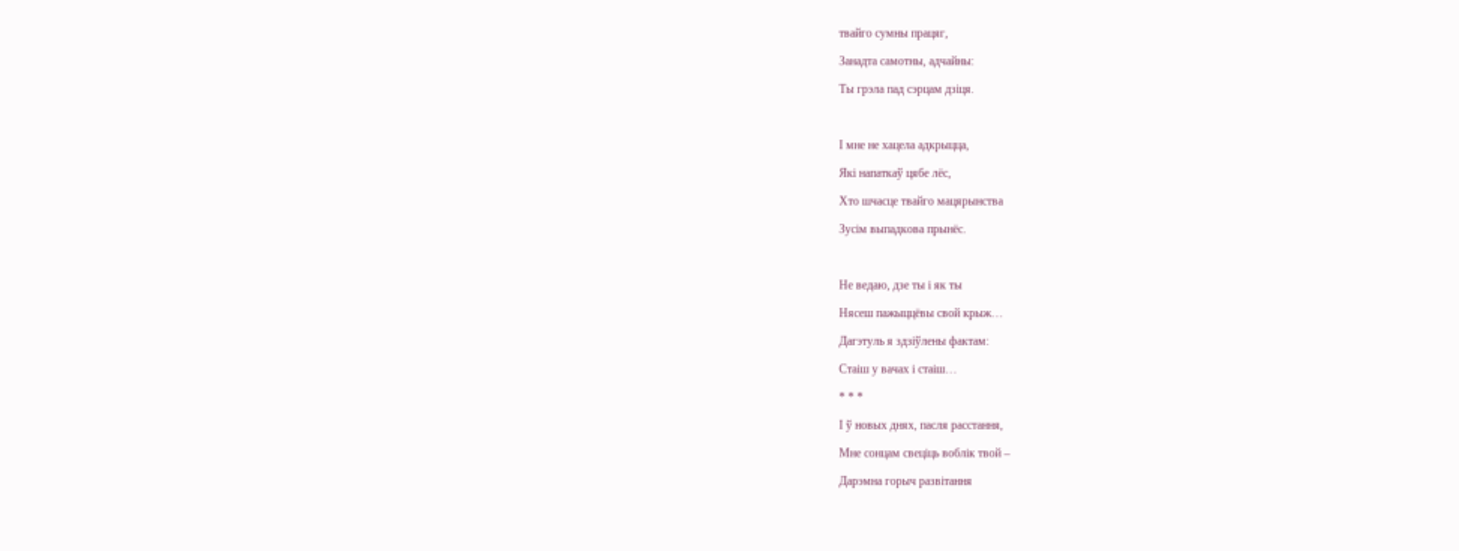твайго сумны працяг,

Занадта самотны, адчайны:

Ты грэла пад сэрцам дзіця.



І мне не хацела адкрыцца,

Які напаткаў цябе лёс,

Хто шчасце твайго мацярынства

Зусім выпадкова прынёс.



Не ведаю, дзе ты і як ты

Нясеш пажыццёвы свой крыж…

Дагэтуль я здзіўлены фактам:

Стаіш у вачах і стаіш…

* * *

І ў новых днях, пасля расстання,

Мне сонцам свеціць воблік твой –

Дарэмна горыч развітання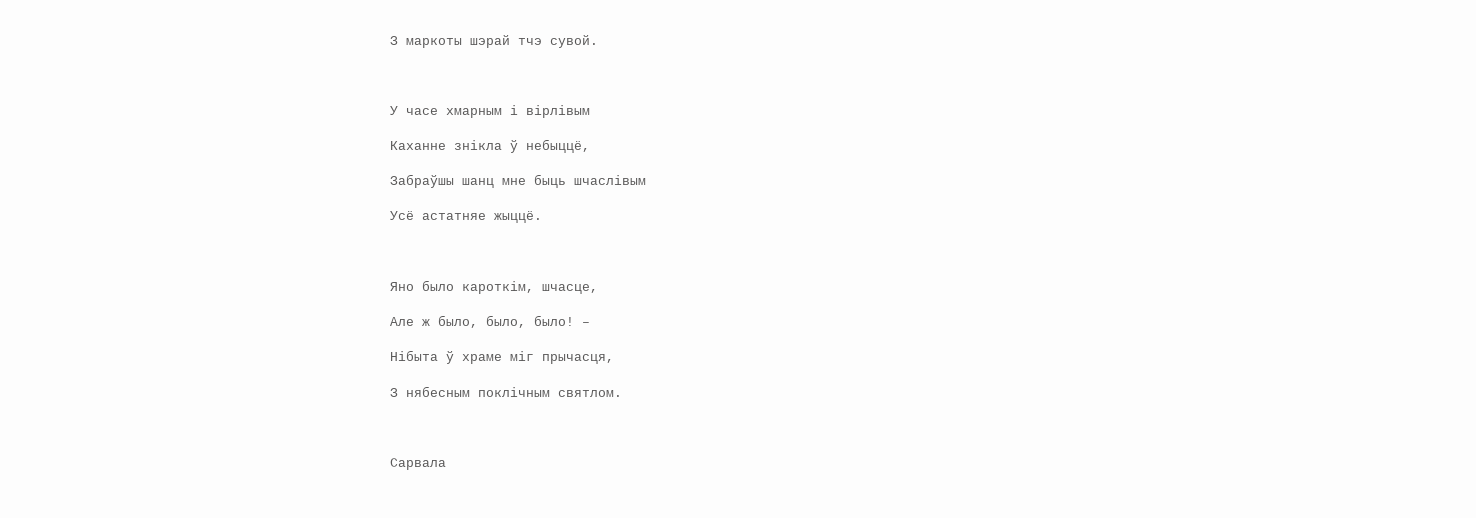З маркоты шэрай тчэ сувой.



У часе хмарным і вірлівым

Каханне знікла ў небыццё,

Забраўшы шанц мне быць шчаслівым

Усё астатняе жыццё.



Яно было кароткім, шчасце,

Але ж было, было, было! –

Нібыта ў храме міг прычасця,

З нябесным поклічным святлом.



Сарвала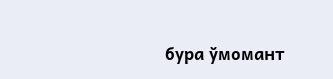бура ўмомант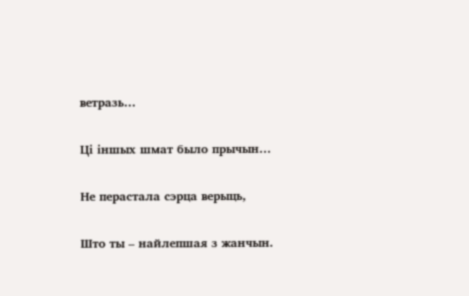ветразь…

Ці іншых шмат было прычын…

Не перастала сэрца верыць,

Што ты – найлепшая з жанчын.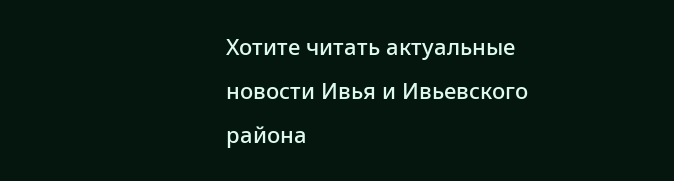Хотите читать актуальные новости Ивья и Ивьевского района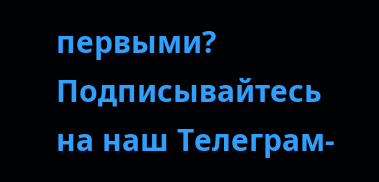первыми? Подписывайтесь на наш Телеграм-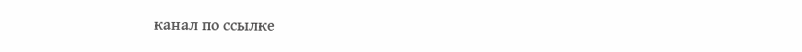канал по ссылке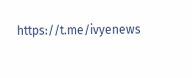https://t.me/ivyenews